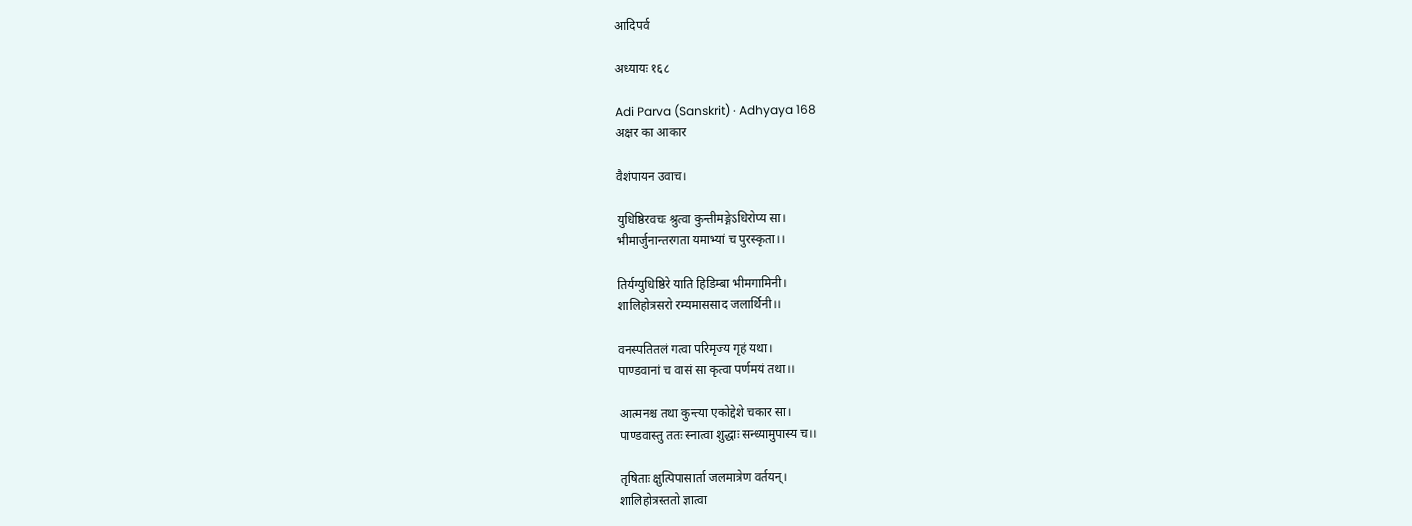आदिपर्व

अध्यायः १६८

Adi Parva (Sanskrit) · Adhyaya 168
अक्षर का आकार

वैशंपायन उवाच।

युधिष्ठिरवचः श्रुत्वा कुन्तीमङ्गेऽधिरोप्य सा।
भीमार्जुनान्तरगता यमाभ्यां च पुरस्कृता।।

तिर्यग्युधिष्ठिरे याति हिडिम्बा भीमगामिनी।
शालिहोत्रसरो रम्यमाससाद जलार्थिनी।।

वनस्पतितलं गत्वा परिमृज्य गृहं यथा।
पाण्डवानां च वासं सा कृत्वा पर्णमयं तथा।।

आत्मनश्च तथा कुन्त्या एकोद्देशे चकार सा।
पाण्डवास्तु ततः स्नात्वा शुद्धाः सन्ध्यामुपास्य च।।

तृषिताः क्षुत्पिपासार्ता जलमात्रेण वर्तयन्।
शालिहोत्रस्ततो ज्ञात्वा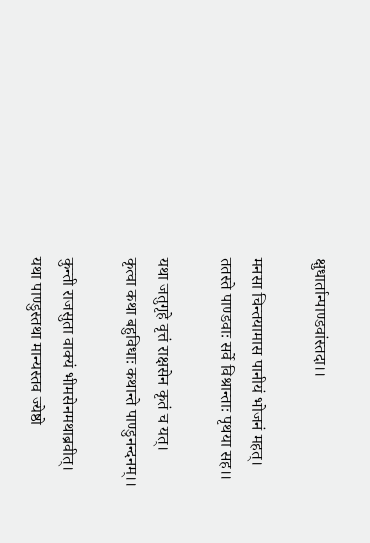क्षुधार्तान्पाण्डवांस्तदा।।

मनसा चिन्तयामास पानीयं भोजनं महत्।
ततस्ते पाण्डवाः सर्वे विश्रान्ताः पृथया सह।।

यथा जतुगृहे वृत्तं राक्षसेन कृतं च यत्।
कृत्वा कथा बहुविधाः कथान्ते पाण्डुनन्दनम्।।

कुन्ती राजसुता वाक्यं भीमसेनमथाब्रवीत्।
यथा पाण्डुस्तथा मान्यस्तव ज्येष्ठो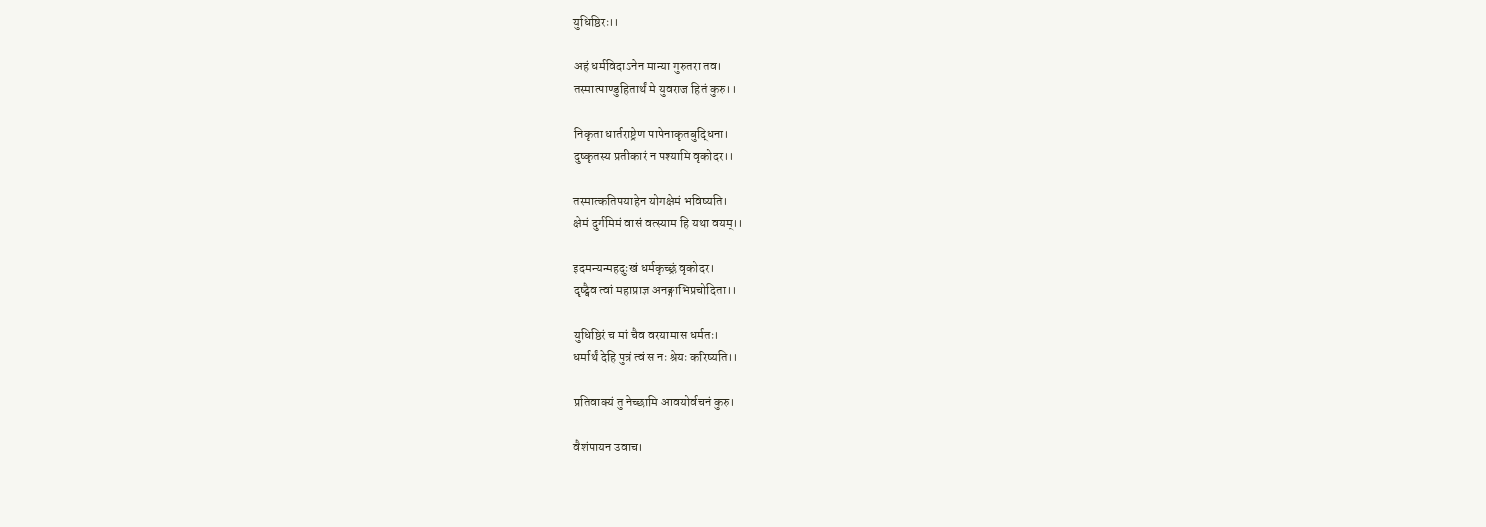युधिष्ठिरः।।

अहं धर्मविदाऽनेन मान्या गुरुतरा तव।
तस्मात्पाण्डुहितार्थं मे युवराज हितं कुरु।।

निकृता धार्तराष्ट्रेण पापेनाकृतबुद्धिना।
दुष्कृतस्य प्रतीकारं न पश्यामि वृकोदर।।

तस्मात्कतिपयाहेन योगक्षेमं भविष्यति।
क्षेमं दुर्गमिमं वासं वत्स्याम हि यथा वयम्।।

इदमन्यन्महदुःखं धर्मकृच्छ्रं वृकोदर।
दृष्ट्वैव त्वां महाप्राज्ञ अनङ्गाभिप्रचोदिता।।

युधिष्ठिरं च मां चैव वरयामास धर्मतः।
धर्मार्थं देहि पुत्रं त्वं स नः श्रेयः करिष्यति।।

प्रतिवाक्यं तु नेच्छामि आवयोर्वचनं कुरु।

वैशंपायन उवाच।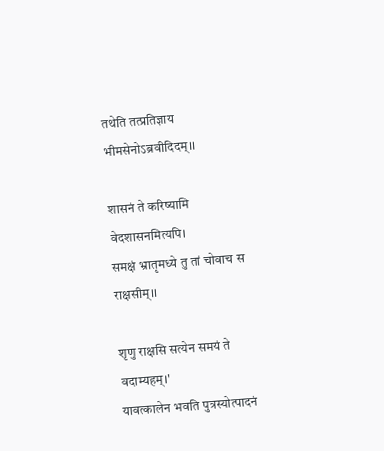तथेति तत्प्रतिज्ञाय भीमसेनोऽब्रवीदिदम्।।

शासनं ते करिष्यामि वेदशासनमित्यपि।
समक्षं भ्रातृमध्ये तु तां चोवाच स राक्षसीम्।।

शृणु राक्षसि सत्येन समयं ते वदाम्यहम्।'
यावत्कालेन भवति पुत्रस्योत्पादनं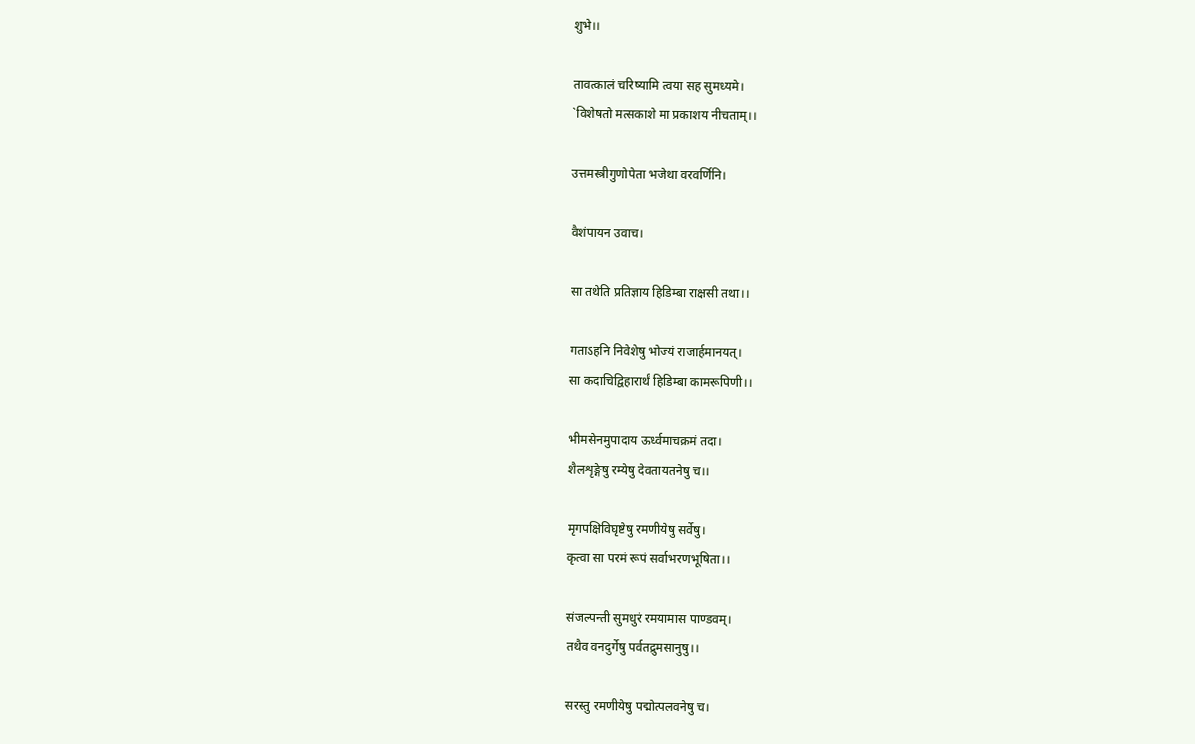शुभे।।

तावत्कालं चरिष्यामि त्वया सह सुमध्यमे।
`विशेषतो मत्सकाशे मा प्रकाशय नीचताम्।।

उत्तमस्त्रीगुणोपेता भजेथा वरवर्णिनि।

वैशंपायन उवाच।

सा तथेति प्रतिज्ञाय हिडिम्बा राक्षसी तथा।।

गताऽहनि निवेशेषु भोज्यं राजार्हमानयत्।
सा कदाचिद्विहारार्थं हिडिम्बा कामरूपिणी।।

भीमसेनमुपादाय ऊर्ध्वमाचक्रमं तदा।
शैलशृङ्गेषु रम्येषु देवतायतनेषु च।।

मृगपक्षिविघृष्टेषु रमणीयेषु सर्वेषु।
कृत्वा सा परमं रूपं सर्वाभरणभूषिता।।

संजल्पन्ती सुमधुरं रमयामास पाण्डवम्।
तथैव वनदुर्गेषु पर्वतद्रुमसानुषु।।

सरस्तु रमणीयेषु पद्मोत्पलवनेषु च।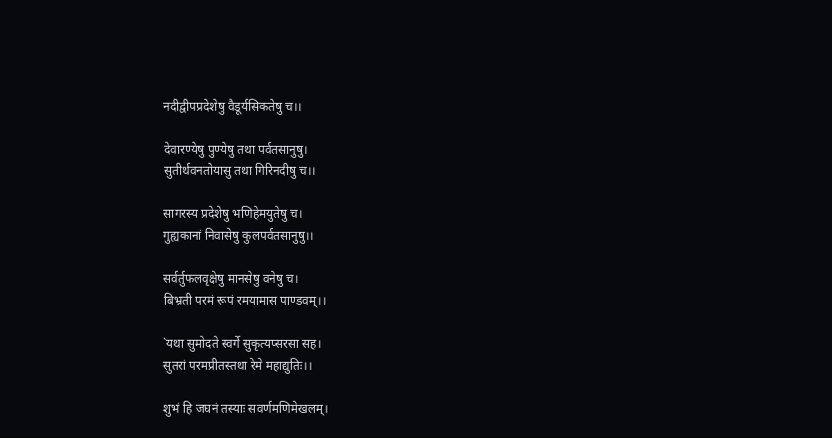नदीद्वीपप्रदेशेषु वैडूर्यसिकतेषु च।।

देवारण्येषु पुण्येषु तथा पर्वतसानुषु।
सुतीर्थवनतोयासु तथा गिरिनदीषु च।।

सागरस्य प्रदेशेषु भणिहेमयुतेषु च।
गुह्यकानां निवासेषु कुलपर्वतसानुषु।।

सर्वर्तुफलवृक्षेषु मानसेषु वनेषु च।
बिभ्रती परमं रूपं रमयामास पाण्डवम्।।

`यथा सुमोदते स्वर्गे सुकृत्यप्सरसा सह।
सुतरां परमप्रीतस्तथा रेमे महाद्युतिः।।

शुभं हि जघनं तस्याः सवर्णमणिमेखलम्।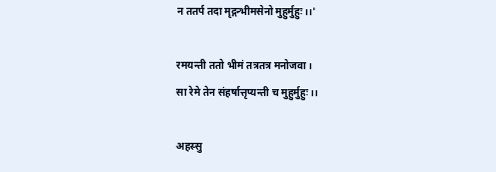न ततर्प तदा मृद्गन्भीमसेनो मुहुर्मुहुः।।'

रमयन्ती ततो भीमं तत्रतत्र मनोजवा।
सा रेमे तेन संहर्षात्तृप्यन्ती च मुहुर्मुहुः।।

अहस्सु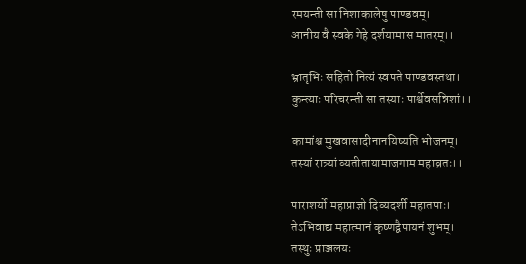रमयन्ती सा निशाकालेषु पाण्डवम्।
आनीय वै स्वके गेहे दर्शयामास मातरम्।।

भ्रातृभिः सहितो नित्यं स्वपते पाण्डवस्तथा।
कुन्त्याः परिचरन्ती सा तस्याः पार्श्वेवसन्निशां।।

कामांश्च मुखवासादीनानयिष्यति भोजनम्।
तस्यां रात्र्यां व्यतीतायामाजगाम महाव्रतः।।

पाराशर्यो महाप्राज्ञो दिव्यदर्शी महातपाः।
तेऽभिवाद्य महात्मानं कृष्णद्वैपायनं शुभम्।
तस्थुः प्राञ्जलयः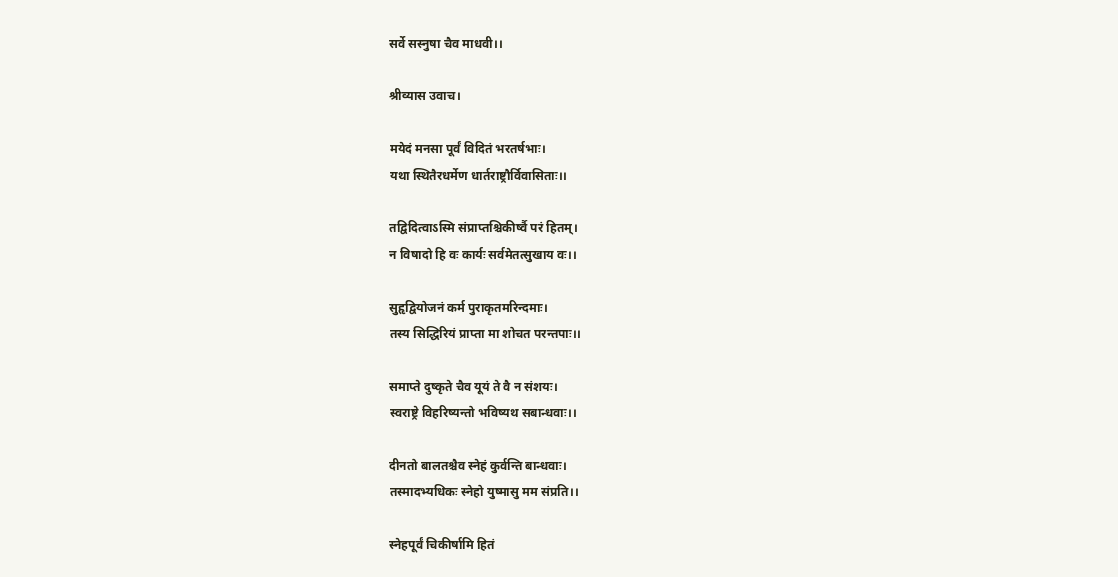सर्वे सस्नुषा चैव माधवी।।

श्रीव्यास उवाच।

मयेदं मनसा पूर्वं विदितं भरतर्षभाः।
यथा स्थितैरधर्मेण धार्तराष्ट्रौर्विवासिताः।।

तद्विदित्वाऽस्मि संप्राप्तश्चिकीर्ष्वै परं हितम्।
न विषादो हि वः कार्यः सर्वमेतत्सुखाय वः।।

सुहृद्वियोजनं कर्म पुराकृतमरिन्दमाः।
तस्य सिद्धिरियं प्राप्ता मा शोचत परन्तपाः।।

समाप्ते दुष्कृते चैव यूयं ते वै न संशयः।
स्वराष्ट्रे विहरिष्यन्तो भविष्यथ सबान्धवाः।।

दीनतो बालतश्चैव स्नेहं कुर्वन्ति बान्धवाः।
तस्मादभ्यधिकः स्नेहो युष्मासु मम संप्रति।।

स्नेहपूर्वं चिकीर्षामि हितं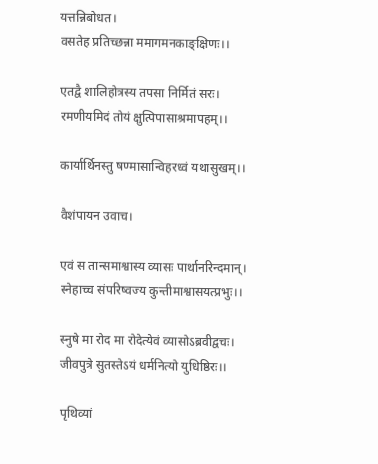यत्तन्निबोधत।
वसतेह प्रतिच्छन्ना ममागमनकाङ्क्षिणः।।

एतद्वै शालिहोत्रस्य तपसा निर्मितं सरः।
रमणीयमिदं तोयं क्षुत्पिपासाश्रमापहम्।।

कार्यार्थिनस्तु षण्मासान्विहरध्वं यथासुखम्।।

वैशंपायन उवाच।

एवं स तान्समाश्वास्य व्यासः पार्थानरिन्दमान्।
स्नेहाच्च संपरिष्वज्य कुन्तीमाश्वासयत्प्रभुः।।

स्नुषे मा रोद मा रोदेत्येवं व्यासोऽब्रवीद्वचः।
जीवपुत्रे सुतस्तेऽयं धर्मनित्यो युधिष्ठिरः।।

पृथिव्यां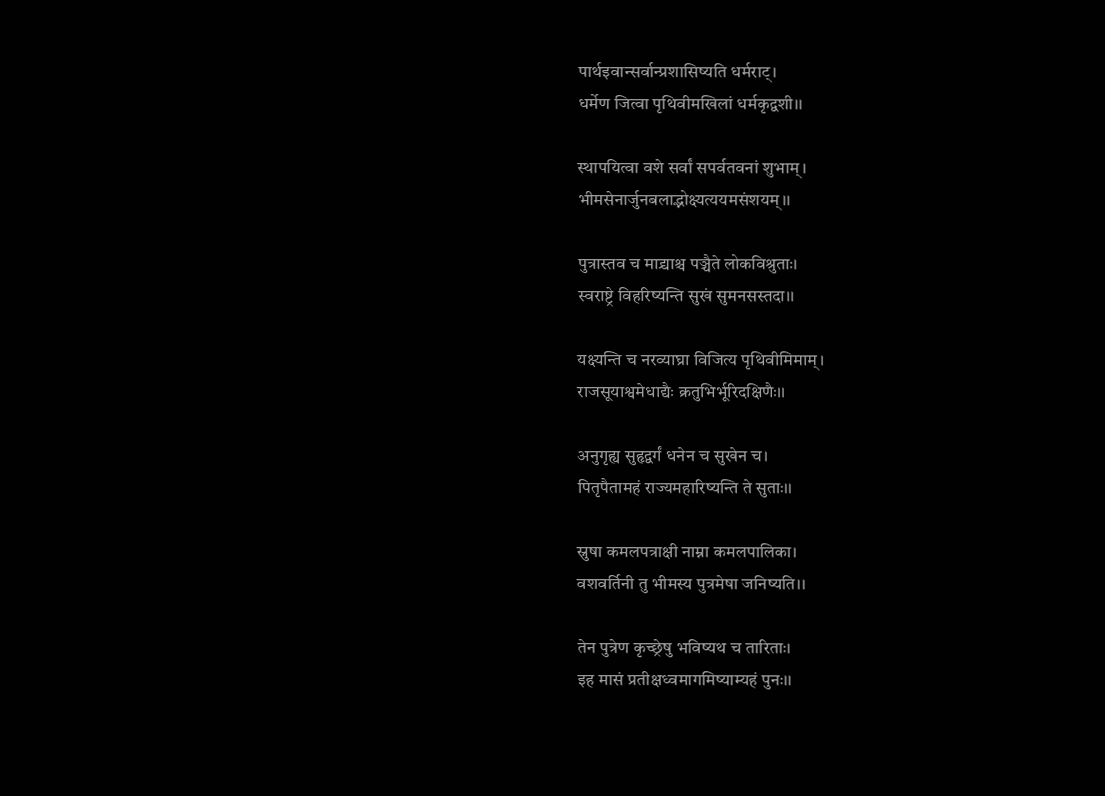पार्थइवान्सर्वान्प्रशासिष्यति धर्मराट्।
धर्मेण जित्वा पृथिवीमखिलां धर्मकृद्वशी।।

स्थापयित्वा वशे सर्वां सपर्वतवनां शुभाम्।
भीमसेनार्जुनबलाद्भोक्ष्यत्ययमसंशयम्।।

पुत्रास्तव च माद्र्याश्च पञ्चैते लोकविश्रुताः।
स्वराष्ट्रे विहरिष्यन्ति सुखं सुमनसस्तदा।।

यक्ष्यन्ति च नरव्याघ्रा विजित्य पृथिवीमिमाम्।
राजसूयाश्वमेधाद्यैः क्रतुभिर्भूरिदक्षिणैः।।

अनुगृह्य सुहृद्वर्गं धनेन च सुखेन च।
पितृपैतामहं राज्यमहारिष्यन्ति ते सुताः।।

स्नुषा कमलपत्राक्षी नाम्ना कमलपालिका।
वशवर्तिनी तु भीमस्य पुत्रमेषा जनिष्यति।।

तेन पुत्रेण कृच्छ्रेषु भविष्यथ च तारिताः।
इह मासं प्रतीक्षध्वमागमिष्याम्यहं पुनः।।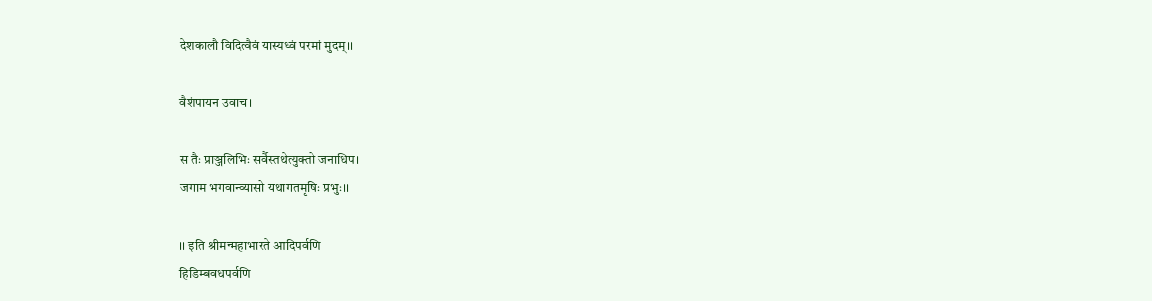देशकालौ विदित्वैवं यास्यध्वं परमां मुदम्।।

वैशंपायन उवाच।

स तैः प्राञ्जलिभिः सर्वैस्तथेत्युक्तो जनाधिप।
जगाम भगवान्व्यासो यथागतमृषिः प्रभुः।।

।। इति श्रीमन्महाभारते आदिपर्वणि
हिडिम्बवधपर्वणि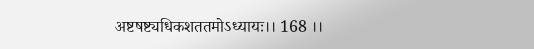अष्टषष्ट्यधिकशततमोऽध्यायः।। 168 ।।